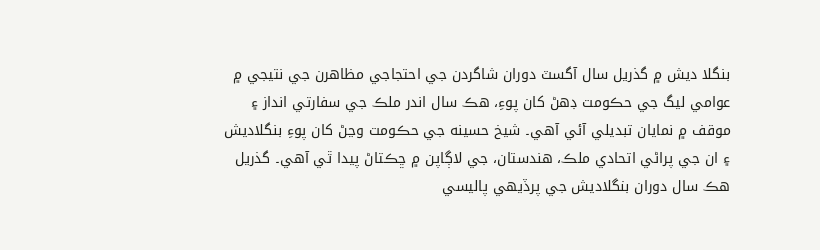بنگلا ديش ۾ گذريل سال آگسٽ دوران شاگردن جي احتجاجي مظاهرن جي نتيجي ۾ عوامي ليگ جي حڪومت ڊهڻ کان پوءِ، هڪ سال اندر ملڪ جي سفارتي انداز ۽ موقف ۾ نمايان تبديلي آئي آهي۔ شيخ حسينه جي حڪومت وڃڻ کان پوءِ بنگلاديش ۽ ان جي پراڻي اتحادي ملڪ، هندستان، جي لاڳاپن ۾ ڇڪتاڻ پيدا ٿي آهي۔ گذريل هڪ سال دوران بنگلاديش جي پرڏيهي پاليسي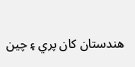هندستان کان پري ۽ چين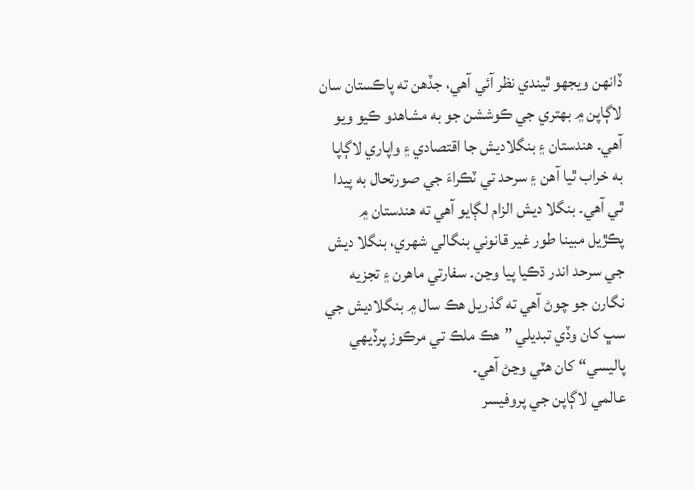ڏانهن ويجهو ٿيندي نظر آئي آهي، جڏهن ته پاڪستان سان لاڳاپن ۾ بهتري جي ڪوششن جو به مشاھدو ڪيو ويو آهي۔ هندستان ۽ بنگلاديش جا اقتصادي ۽ واپاري لاڳاپا به خراب ٿيا آهن ۽ سرحد تي ٽڪراءَ جي صورتحال به پيدا ٿي آهي۔ بنگلا ديش الزام لڳايو آهي ته هندستان ۾ پڪڙيل مبينا طور غير قانوني بنگالي شهري، بنگلا ديش جي سرحد اندر ڌڪيا پيا وڃن۔ سفارتي ماهرن ۽ تجزيه نگارن جو چوڻ آهي ته گذريل هڪ سال ۾ بنگلاديش جي سڀ کان وڏي تبديلي ”هڪ ملڪ تي مرڪوز پرڏيهي پاليسي“ کان هٽي وڃڻ آهي۔
عالمي لاڳاپن جي پروفيسر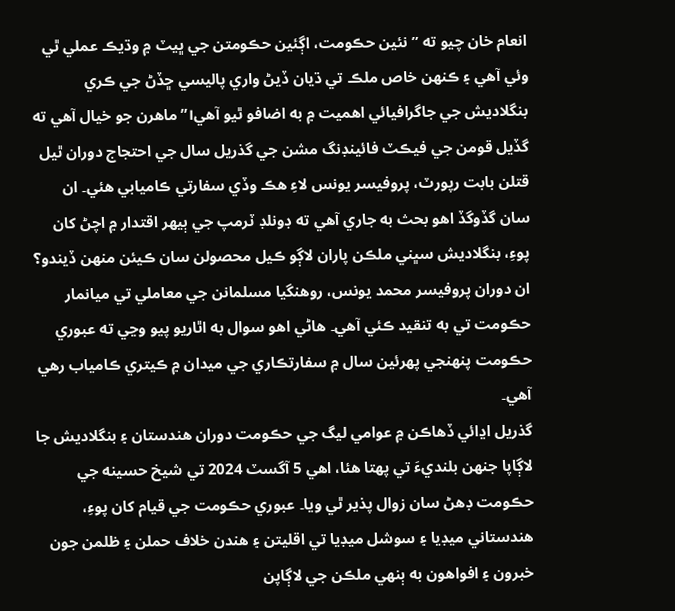انعام خان چيو ته ”نئين حڪومت، اڳئين حڪومتن جي ڀيٽ ۾ وڌيڪ عملي ٿي وئي آهي ۽ ڪنهن خاص ملڪ تي ڌيان ڏيڻ واري پاليسي ڇڏڻ جي ڪري بنگلاديش جي جاگرافيائي اهميت ۾ به اضافو ٿيو آهي।”ماهرن جو خيال آهي ته گڏيل قومن جي فيڪٽ فائينڊنگ مشن جي گذريل سال جي احتجاج دوران ٿيل قتلن بابت رپورٽ، پروفيسر يونس لاءِ هڪ وڏي سفارتي ڪاميابي هئي۔ ان سان گڏوگڏ اهو بحث به جاري آهي ته ڊونلڊ ٽرمپ جي ٻيهر اقتدار ۾ اچڻ کان پوءِ، بنگلاديش سڀني ملڪن پاران لاڳو ڪيل محصولن سان ڪيئن منهن ڏيندو؟ ان دوران پروفيسر محمد يونس، روهنگيا مسلمانن جي معاملي تي ميانمار حڪومت تي به تنقيد ڪئي آهي۔ هاڻي اهو سوال به اٿاريو پيو وڃي ته عبوري حڪومت پنهنجي پهرئين سال ۾ سفارتڪاري جي ميدان ۾ ڪيتري ڪامياب رهي آهي۔
گذريل اڍائي ڏهاڪن ۾ عوامي ليگ جي حڪومت دوران هندستان ۽ بنگلاديش جا لاڳاپا جنهن بلنديءَ تي پهتا هئا، اهي 5 آگسٽ 2024 تي شيخ حسينه جي حڪومت ڊهڻ سان زوال پذير ٿي ويا۔ عبوري حڪومت جي قيام کان پوءِ، هندستاني ميڊيا ۽ سوشل ميڊيا تي اقليتن ۽ هندن خلاف حملن ۽ ظلمن جون خبرون ۽ افواهون به ٻنهي ملڪن جي لاڳاپن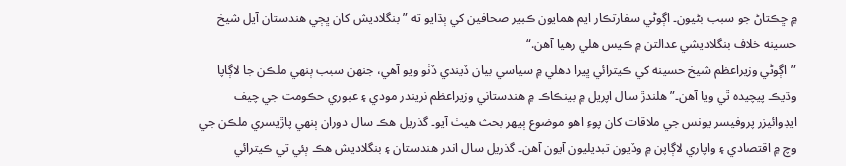۾ ڇڪتاڻ جو سبب بڻيون۔ اڳوڻي سفارتڪار ايم همايون ڪبير صحافين کي ٻڌايو ته ”بنگلاديش کان ڀڄي هندستان آيل شيخ حسينه خلاف بنگلاديشي عدالتن ۾ ڪيس هلي رهيا آهن.“
”اڳوڻي وزيراعظم شيخ حسينه کي ڪيترائي ڀيرا دهلي ۾ سياسي بيان ڏيندي ڏٺو ويو آهي، جنهن سبب ٻنهي ملڪن جا لاڳاپا وڌيڪ پيچيده ٿي ويا آهن۔”هلندڙ سال اپريل ۾ بينڪاڪ ۾ هندستاني وزيراعظم نريندر مودي ۽ عبوري حڪومت جي چيف ايڊوائيزر پروفيسر يونس جي ملاقات کان پوءِ اهو موضوع ٻيهر بحث هيٺ آيو۔ گذريل هڪ سال دوران ٻنهي پاڙيسري ملڪن جي وچ ۾ اقتصادي ۽ واپاري لاڳاپن ۾ وڏيون تبديليون آيون آهن۔ گذريل سال اندر هندستان ۽ بنگلاديش هڪ ٻئي تي ڪيترائي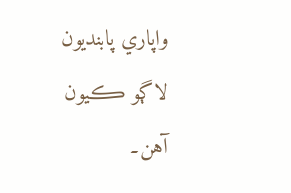واپاري پابنديون لاڳو ڪيون آهن۔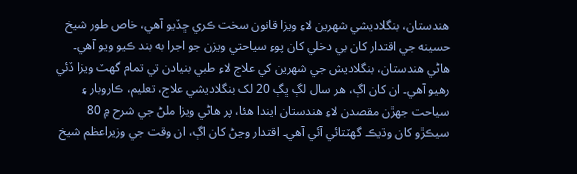هندستان، بنگلاديشي شهرين لاءِ ويزا قانون سخت ڪري ڇڏيو آهي، خاص طور شيخ حسينه جي اقتدار کان بي دخلي کان پوءِ سياحتي ويزن جو اجرا به بند ڪيو ويو آهي۔ هاڻي هندستان، بنگلاديش جي شهرين کي علاج لاءِ طبي بنيادن تي تمام گهٽ ويزا ڏئي رهيو آهي۔ ان کان اڳ، هر سال لڳ ڀڳ 20 لک بنگلاديشي علاج، تعليم، ڪاروبار ۽ سياحت جهڙن مقصدن لاءِ هندستان ايندا هئا، پر هاڻي ويزا ملڻ جي شرح ۾ 80 سيڪڙو کان وڌيڪ گهٽتائي آئي آهي۔ اقتدار وڃڻ کان اڳ، ان وقت جي وزيراعظم شيخ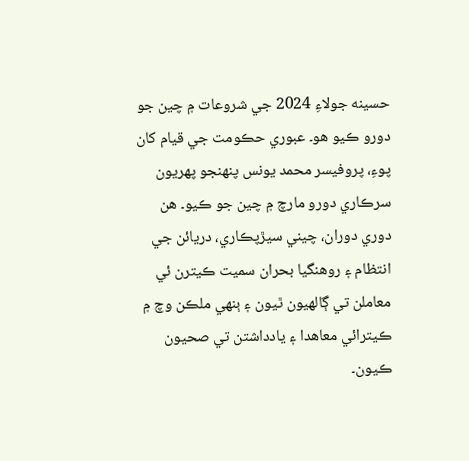حسينه جولاءِ 2024 جي شروعات ۾ چين جو دورو ڪيو هو۔ عبوري حڪومت جي قيام کان پوءِ، پروفيسر محمد يونس پنهنجو پهريون سرڪاري دورو مارچ ۾ چين جو ڪيو۔ هن دوري دوران، چيني سيڙپڪاري، دريائن جي انتظام ۽ روهنگيا بحران سميت ڪيترن ئي معاملن تي ڳالهيون ٿيون ۽ ٻنهي ملڪن وچ ۾ ڪيترائي معاهدا ۽ يادداشتن تي صحيون ڪيون۔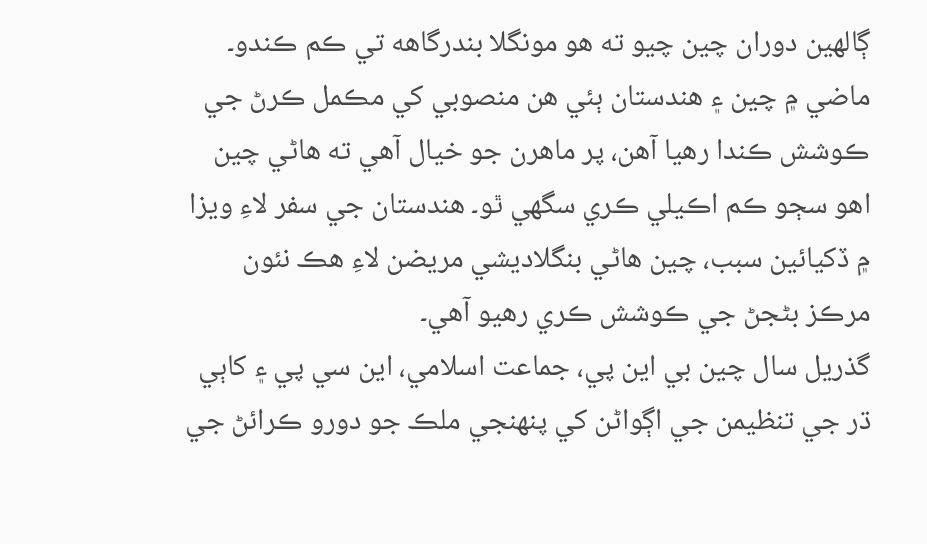ڳالهين دوران چين چيو ته هو مونگلا بندرگاهه تي ڪم ڪندو۔ ماضي ۾ چين ۽ هندستان ٻئي هن منصوبي کي مڪمل ڪرڻ جي ڪوشش ڪندا رهيا آهن، پر ماهرن جو خيال آهي ته هاڻي چين اهو سڄو ڪم اڪيلي ڪري سگهي ٿو۔ هندستان جي سفر لاءِ ويزا ۾ ڏکيائين سبب، چين هاڻي بنگلاديشي مريضن لاءِ هڪ نئون مرڪز بڻجڻ جي ڪوشش ڪري رهيو آهي۔
گذريل سال چين بي اين پي، جماعت اسلامي، اين سي پي ۽ کاٻي ڌر جي تنظيمن جي اڳواڻن کي پنهنجي ملڪ جو دورو ڪرائڻ جي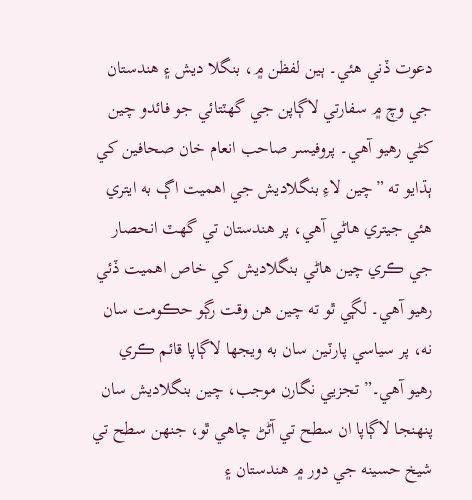دعوت ڏني هئي۔ ٻين لفظن ۾، بنگلا ديش ۽ هندستان جي وچ ۾ سفارتي لاڳاپن جي گهٽتائي جو فائدو چين کڻي رهيو آهي۔ پروفيسر صاحب انعام خان صحافين کي ٻڌايو ته ”چين لاءِ بنگلاديش جي اهميت اڳ به ايتري هئي جيتري هاڻي آهي، پر هندستان تي گهٽ انحصار جي ڪري چين هاڻي بنگلاديش کي خاص اهميت ڏئي رهيو آهي۔ لڳي ٿو ته چين هن وقت رڳو حڪومت سان نه، پر سياسي پارٽين سان به ويجها لاڳاپا قائم ڪري رهيو آهي۔” تجزيي نگارن موجب، چين بنگلاديش سان پنهنجا لاڳاپا ان سطح تي آڻڻ چاهي ٿو، جنهن سطح تي شيخ حسينه جي دور ۾ هندستان ۽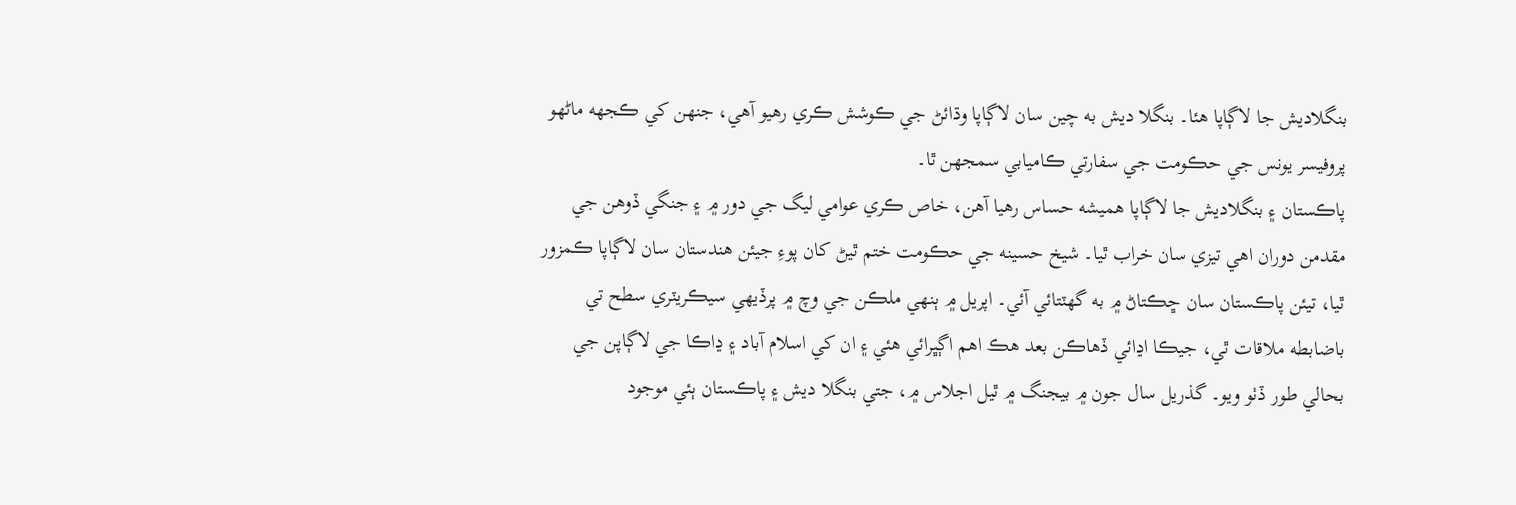بنگلاديش جا لاڳاپا هئا۔ بنگلا ديش به چين سان لاڳاپا وڌائڻ جي ڪوشش ڪري رهيو آهي، جنهن کي ڪجهه ماڻهو پروفيسر يونس جي حڪومت جي سفارتي ڪاميابي سمجهن ٿا۔
پاڪستان ۽ بنگلاديش جا لاڳاپا هميشه حساس رهيا آهن، خاص ڪري عوامي ليگ جي دور ۾ ۽ جنگي ڏوهن جي مقدمن دوران اهي تيزي سان خراب ٿيا۔ شيخ حسينه جي حڪومت ختم ٿيڻ کان پوءِ جيئن هندستان سان لاڳاپا ڪمزور ٿيا، تيئن پاڪستان سان ڇڪتاڻ ۾ به گهٽتائي آئي۔ اپريل ۾ ٻنهي ملڪن جي وچ ۾ پرڏيهي سيڪريٽري سطح تي باضابطه ملاقات ٿي، جيڪا اڍائي ڏهاڪن بعد هڪ اهم اڳڀرائي هئي ۽ ان کي اسلام آباد ۽ ڍاڪا جي لاڳاپن جي بحالي طور ڏٺو ويو۔ گذريل سال جون ۾ بيجنگ ۾ ٿيل اجلاس ۾، جتي بنگلا ديش ۽ پاڪستان ٻئي موجود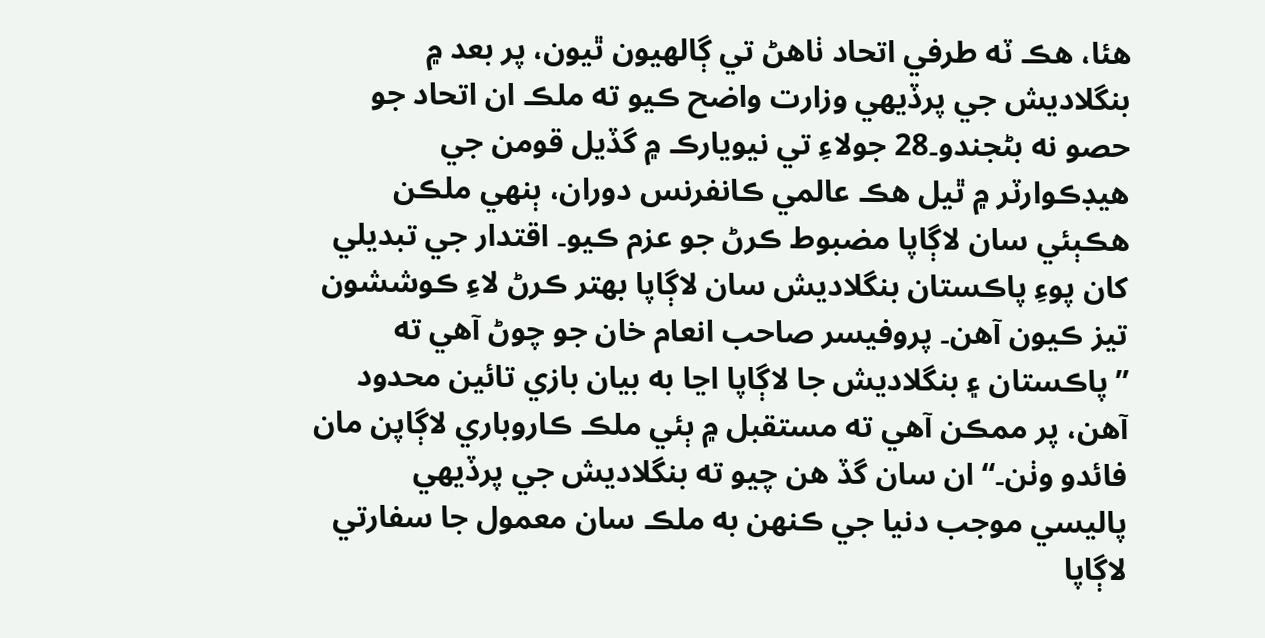هئا، هڪ ٽه طرفي اتحاد ٺاهڻ تي ڳالهيون ٿيون، پر بعد ۾ بنگلاديش جي پرڏيهي وزارت واضح ڪيو ته ملڪ ان اتحاد جو حصو نه بڻجندو۔28 جولاءِ تي نيويارڪ ۾ گڏيل قومن جي هيڊڪوارٽر ۾ ٿيل هڪ عالمي ڪانفرنس دوران، ٻنهي ملڪن هڪٻئي سان لاڳاپا مضبوط ڪرڻ جو عزم ڪيو۔ اقتدار جي تبديلي کان پوءِ پاڪستان بنگلاديش سان لاڳاپا بهتر ڪرڻ لاءِ ڪوششون تيز ڪيون آهن۔ پروفيسر صاحب انعام خان جو چوڻ آهي ته ”پاڪستان ۽ بنگلاديش جا لاڳاپا اڃا به بيان بازي تائين محدود آهن، پر ممڪن آهي ته مستقبل ۾ ٻئي ملڪ ڪاروباري لاڳاپن مان فائدو وٺن۔“ ان سان گڏ هن چيو ته بنگلاديش جي پرڏيهي پاليسي موجب دنيا جي ڪنهن به ملڪ سان معمول جا سفارتي لاڳاپا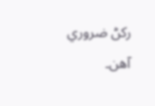رکڻ ضروري آهن۔